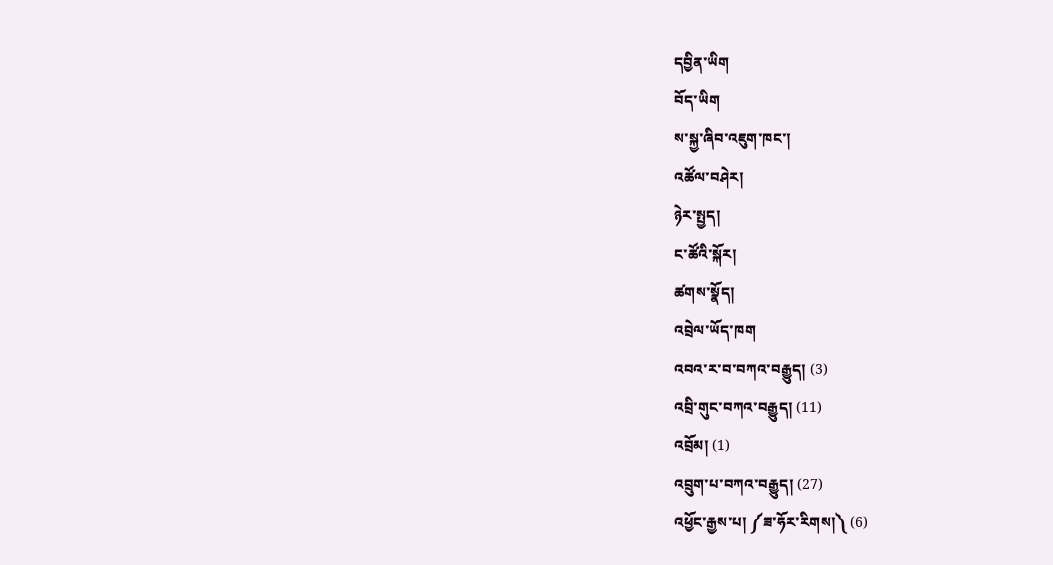དབྱིན་ཡིག
བོད་ཡིག
ས་སྐྱ་ཞིབ་འཇུག་ཁང་།
འཚོལ་བཤེར།
ཉེར་སྤྱད།
ང་ཚོའི་སྐོར།
ཚགས་སྣོད།
འབྲེལ་ཡོད་ཁག
འབའ་ར་བ་བཀའ་བརྒྱུད། (3)
འབྲི་གུང་བཀའ་བརྒྱུད། (11)
འབྲོམ། (1)
འབྲུག་པ་བཀའ་བརྒྱུད། (27)
འཕྱོང་རྒྱས་པ། ༼ཟ་ཧོར་རིགས།༽ (6)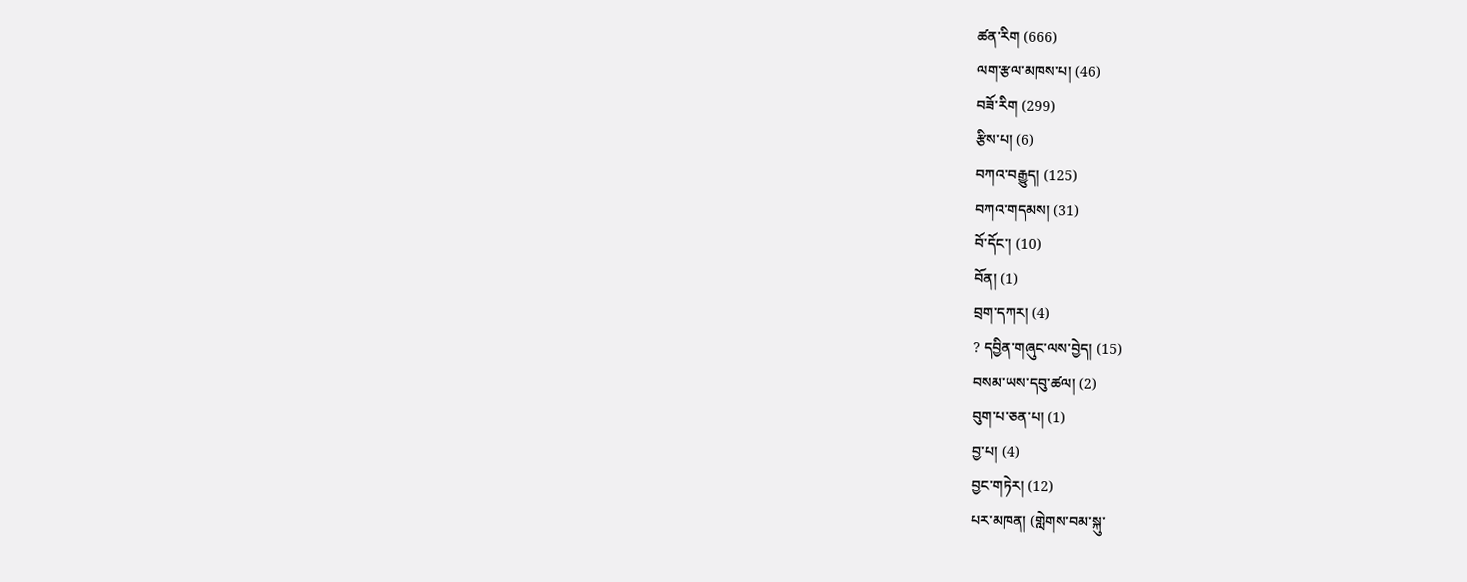ཚན་རིག (666)
ལག་རྩལ་མཁས་པ། (46)
བཟོ་རིག (299)
རྩིས་པ། (6)
བཀའ་བརྒྱུད། (125)
བཀའ་གདམས། (31)
བོ་དོང་། (10)
བོན། (1)
བྲག་དཀར། (4)
? དབྱིན་གཞུང་ལས་བྱེད། (15)
བསམ་ཡས་དབུ་ཚལ། (2)
བུག་པ་ཅན་པ། (1)
བྱ་པ། (4)
བྱང་གཏེར། (12)
པར་མཁན། (གླེགས་བམ་སྐུ་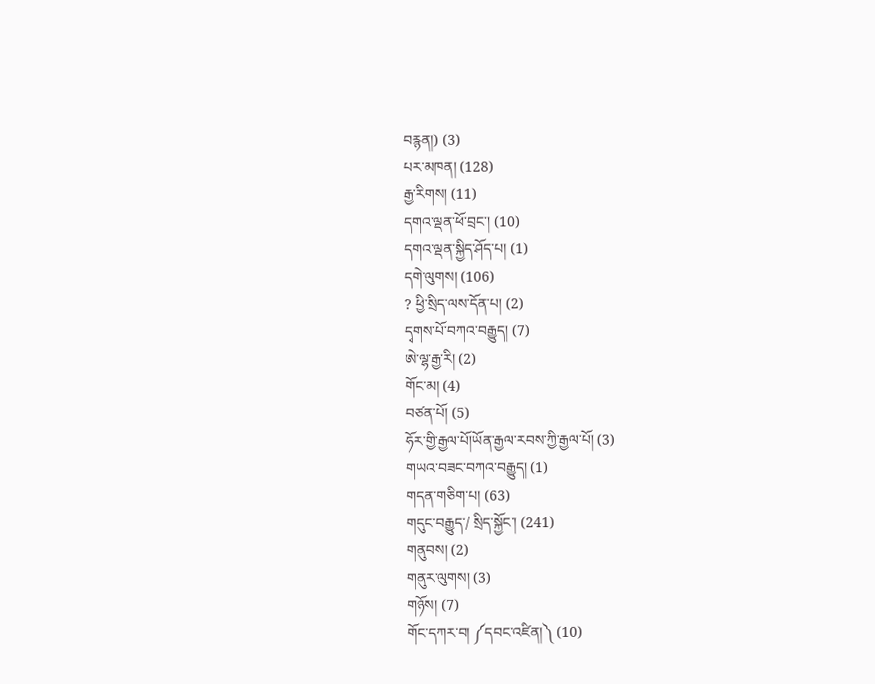བརྙན།) (3)
པར་མཁན། (128)
རྒྱ་རིགས། (11)
དགའ་ལྡན་ཕོ་བྲང་། (10)
དགའ་ལྡན་སྐྱིད་ཤོད་པ། (1)
དགེ་ལུགས། (106)
? ཕྱི་སྲིད་ལས་དོན་པ། (2)
དྭགས་པོ་བཀའ་བརྒྱུད། (7)
ཨེ་ལྷ་རྒྱ་རི། (2)
གོང་མ། (4)
བཙན་པོ། (5)
ཧོར་གྱི་རྒྱལ་པོ།ཡོན་རྒྱལ་རབས་ཀྱི་རྒྱལ་པོ། (3)
གཡའ་བཟང་བཀའ་བརྒྱུད། (1)
གདན་གཅིག་པ། (63)
གདུང་བརྒྱུད་/ སྲིད་སྐྱོང་། (241)
གནུབས། (2)
གནུར་ལུགས། (3)
གཉོས། (7)
གོང་དཀར་བ། ༼དབང་འཛིན།༽ (10)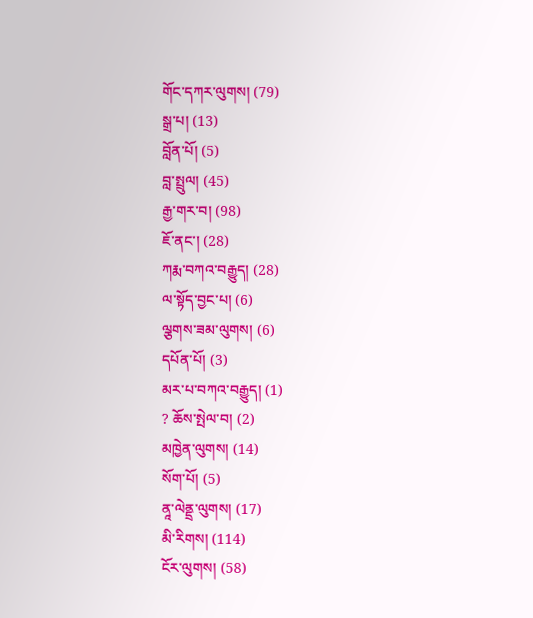གོང་དཀར་ལུགས། (79)
སྒྲ་པ། (13)
བློན་པོ། (5)
བླ་སྤྲུལ། (45)
རྒྱ་གར་བ། (98)
ཇོ་ནང་། (28)
ཀརྨ་བཀའ་བརྒྱུད། (28)
ལ་སྟོད་བྱང་པ། (6)
ལྕགས་ཟམ་ལུགས། (6)
དཔོན་པོ། (3)
མར་པ་བཀའ་བརྒྱུད། (1)
? ཆོས་སྤེལ་བ། (2)
མཁྱེན་ལུགས། (14)
སོག་པོ། (5)
ནཱ་ལེནྡྲ་ལུགས། (17)
མི་རིགས། (114)
ངོར་ལུགས། (58)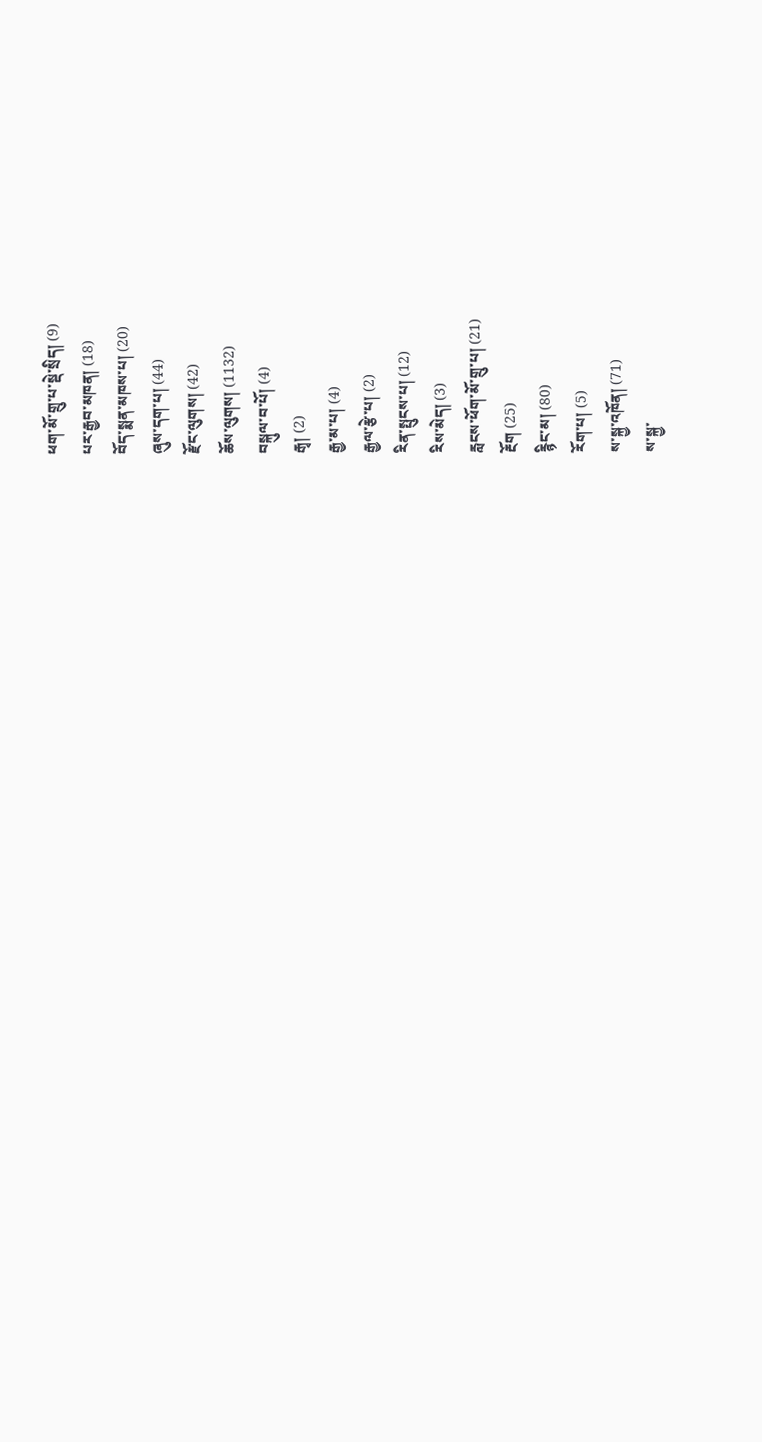ཕག་མོ་གྲུ་པ་སྡེ་སྲིད། (9)
པར་རྒྱབ་མཁན། (18)
བོད་སྨན་མཁས་པ། (20)
ཞུས་དག་པ། (44)
རྫོང་ལུགས། (42)
ཆོས་ལུགས། (1132)
བསྐུལ་བ་པོ། (4)
རྒྭ། (2)
རྒྱ་མ་པ། (4)
རྒྱལ་རྩེ་པ། (2)
རིན་སྤུངས་པ། (12)
རིས་མེད། (3)
རླངས་ཕོག་མོ་གྲུ་པ། (21)
རྔོག (25)
རྙིང་མ། (80)
རོག་པ། (5)
ས་སྐྱ་འཁོན། (71)
ས་སྐྱ་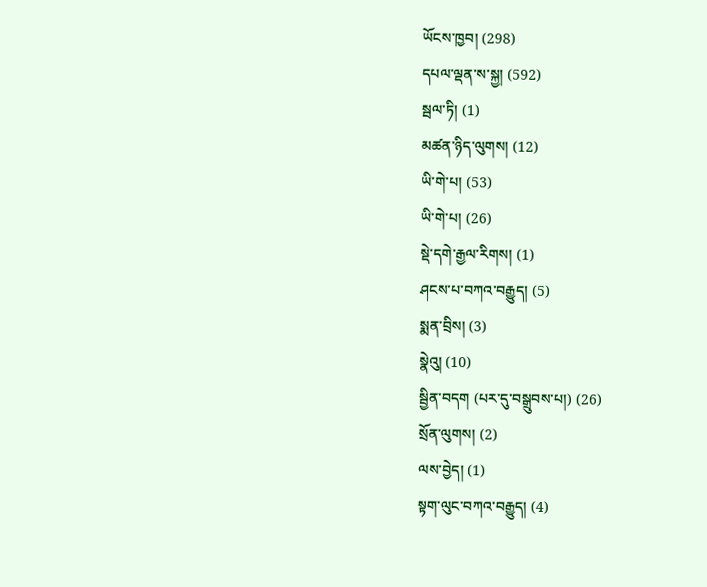ཡོངས་ཁྱབ། (298)
དཔལ་ལྡན་ས་སྐྱ། (592)
སྦལ་ཏི། (1)
མཚན་ཉིད་ལུགས། (12)
ཡི་གེ་པ། (53)
ཡི་གེ་པ། (26)
སྡེ་དགེ་རྒྱལ་རིགས། (1)
ཤངས་པ་བཀའ་བརྒྱུད། (5)
སྨན་བྲིས། (3)
སྣེའུ། (10)
སྦྱིན་བདག (པར་དུ་བསྒྲུབས་པ།) (26)
སྲོན་ལུགས། (2)
ལས་བྱེད། (1)
སྟག་ལུང་བཀའ་བརྒྱུད། (4)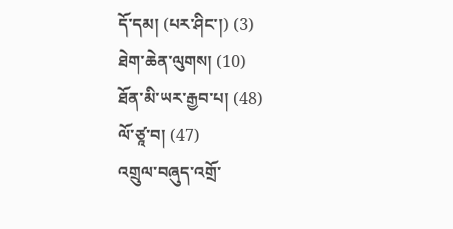དོ་དམ། (པར་ཤིང་།) (3)
ཐེག་ཆེན་ལུགས། (10)
ཐོན་མི་ཡར་རྒྱབ་པ། (48)
ལོ་ཙཱ་བ། (47)
འགྲུལ་བཞུད་འགྲོ་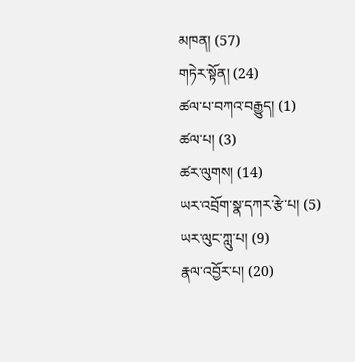མཁན། (57)
གཏེར་སྟོན། (24)
ཚལ་པ་བཀའ་བརྒྱུད། (1)
ཚལ་པ། (3)
ཚར་ལུགས། (14)
ཡར་འབྲོག་སྣ་དཀར་རྩེ་པ། (5)
ཡར་ལུང་ཀླུ་པ། (9)
རྣལ་འབྱོར་པ། (20)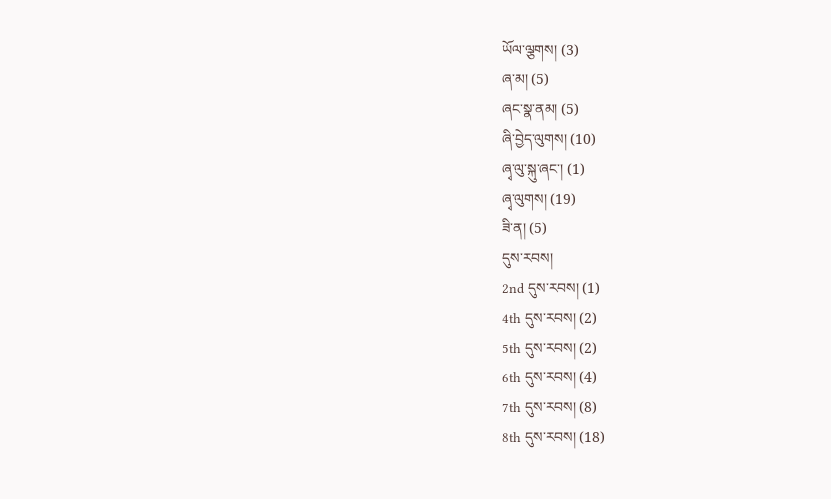ཡོལ་ལྕགས། (3)
ཞ་མ། (5)
ཞང་སྣ་ནམ། (5)
ཞི་བྱེད་ལུགས། (10)
ཞྭ་ལུ་སྐུ་ཞང་། (1)
ཞྭ་ལུགས། (19)
ཟི་ན། (5)
དུས་རབས།
2nd དུས་རབས། (1)
4th དུས་རབས། (2)
5th དུས་རབས། (2)
6th དུས་རབས། (4)
7th དུས་རབས། (8)
8th དུས་རབས། (18)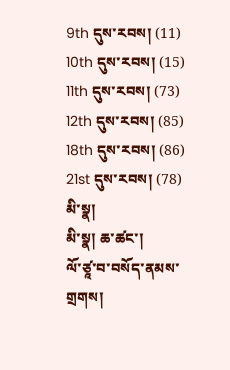9th དུས་རབས། (11)
10th དུས་རབས། (15)
11th དུས་རབས། (73)
12th དུས་རབས། (85)
18th དུས་རབས། (86)
21st དུས་རབས། (78)
མི་སྣ།
མི་སྣ། ཆ་ཚང་།
ལོ་ཙཱ་བ་བསོད་ནམས་གྲགས།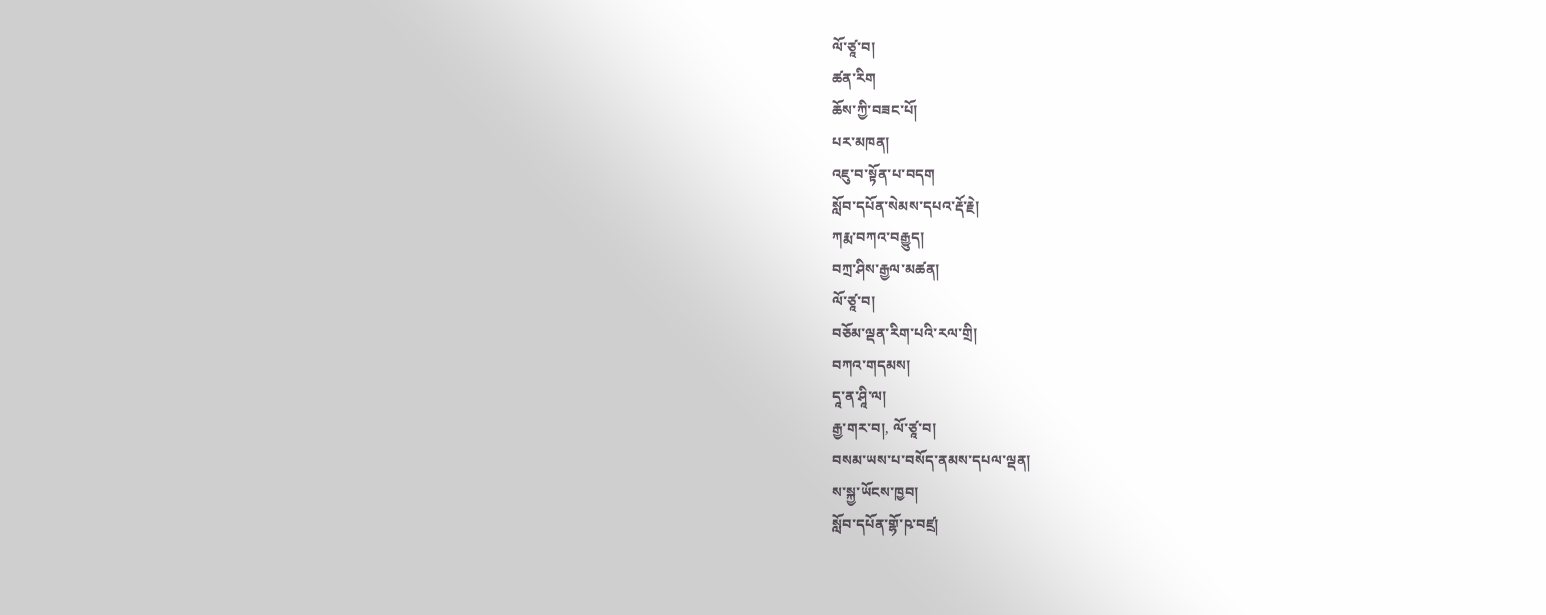ལོ་ཙཱ་བ།
ཚན་རིག
ཆོས་ཀྱི་བཟང་པོ།
པར་མཁན།
འཇུ་བ་སྟོན་པ་བདག
སློབ་དཔོན་སེམས་དཔའ་རྡོ་རྗེ།
ཀརྨ་བཀའ་བརྒྱུད།
བཀྲ་ཤིས་རྒྱལ་མཚན།
ལོ་ཙཱ་བ།
བཅོམ་ལྡན་རིག་པའི་རལ་གྲི།
བཀའ་གདམས།
དཱ་ན་ཤཱི་ལ།
རྒྱ་གར་བ།, ལོ་ཙཱ་བ།
བསམ་ཡས་པ་བསོད་ནམས་དཔལ་ལྡན།
ས་སྐྱ་ཡོངས་ཁྱབ།
སློབ་དཔོན་གྷོ་ཥ་བཛྲ།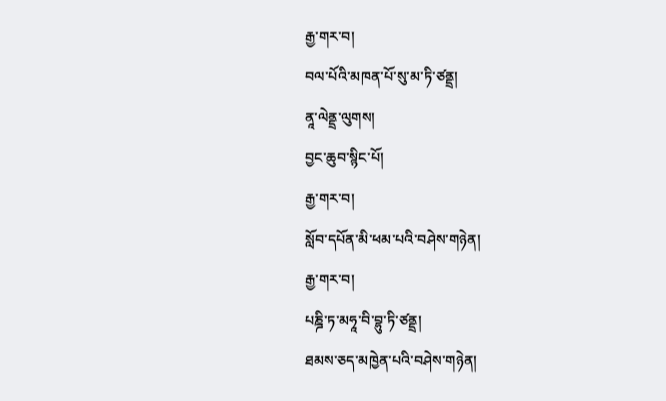རྒྱ་གར་བ།
བལ་པོའི་མཁན་པོ་སུ་མ་ཏི་ཙནྡྲ།
ནཱ་ལེནྡྲ་ལུགས།
བྱང་ཆུབ་སྙིང་པོ།
རྒྱ་གར་བ།
སློབ་དཔོན་མི་ཕམ་པའི་བཤེས་གཉེན།
རྒྱ་གར་བ།
པཎྜི་ཏ་མཧཱ་བི་བྷུ་ཏི་ཙནྡྲ།
ཐམས་ཅད་མཁྱེན་པའི་བཤེས་གཉེན།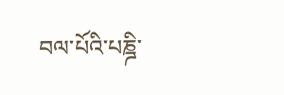བལ་པོའི་པཎྜི་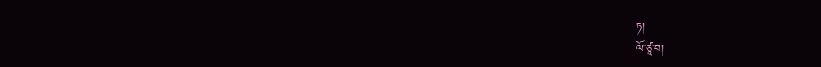ཏ།
ལོ་ཙཱ་བ།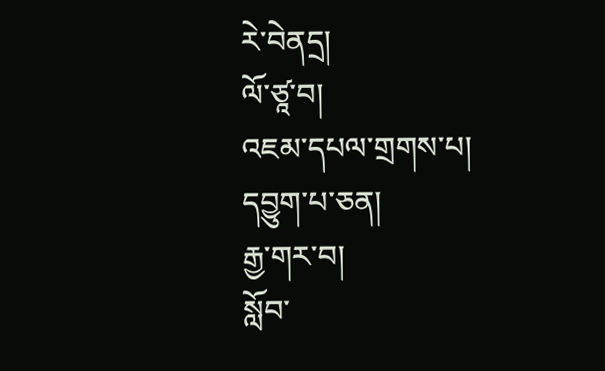རེ་བེནདྲ།
ལོ་ཙཱ་བ།
འཇམ་དཔལ་གྲགས་པ།
དབྱུག་པ་ཅན།
རྒྱ་གར་བ།
སློབ་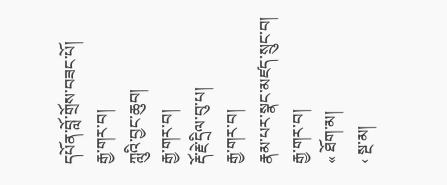དཔོན་བློ་གྲོས་བཟང་པོ།
རྒྱ་གར་བ།
ཀླུའི་བྱང་ཆུབ།
རྒྱ་གར་བ།
རྡོ་རྗེ་དྲིལ་བུ་པ།
རྒྱ་གར་བ།
རྣམ་པར་སྣང་མཛད་སྲུང་བ།
རྒྱ་གར་བ།
« ཐོག་མ།
‹ སྔ་མ།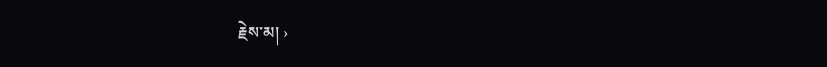རྗེས་མ། ›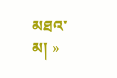མཐའ་མ། »